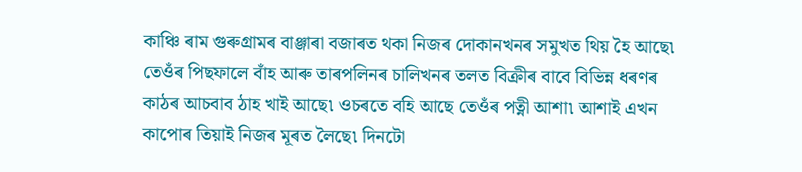কাঞ্চি ৰাম গুৰুগ্ৰামৰ বাঞ্জাৰা বজাৰত থকা নিজৰ দোকানখনৰ সমুখত থিয় হৈ আছে৷ তেওঁৰ পিছফালে বাঁহ আৰু তাৰপলিনৰ চালিখনৰ তলত বিক্ৰীৰ বাবে বিভিন্ন ধৰণৰ কাঠৰ আচবাব ঠাহ খাই আছে৷ ওচৰতে বহি আছে তেওঁৰ পত্নী আশা৷ আশাই এখন কাপোৰ তিয়াই নিজৰ মূৰত লৈছে৷ দিনটো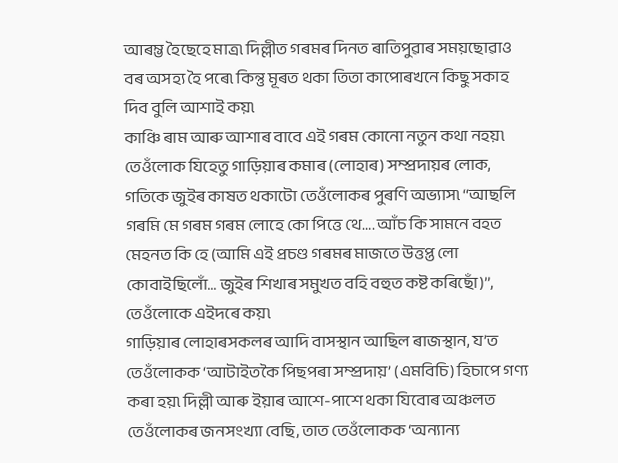আৰম্ভ হৈছেহে মাত্ৰ৷ দিল্লীত গৰমৰ দিনত ৰাতিপুৱাৰ সময়ছোৱাও বৰ অসহ্য হৈ পৰে৷ কিন্তু মূৰত থকা তিতা কাপোৰখনে কিছু সকাহ দিব বুলি আশাই কয়৷
কাঞ্চি ৰাম আৰু আশাৰ বাবে এই গৰম কোনো নতুন কথা নহয়৷ তেওঁলোক যিহেতু গাড়িয়াৰ কমাৰ (লোহাৰ) সম্প্ৰদায়ৰ লোক, গতিকে জুইৰ কাষত থকাটো তেওঁলোকৰ পুৰণি অভ্যাস৷ ‘‘আছলি গৰমি মে গৰম গৰম লোহে কো পিত্তে থে…. আঁচ কি সামনে বহত মেহনত কি হে (আমি এই প্ৰচণ্ড গৰমৰ মাজতে উত্তপ্ত লো কোবাইছিলোঁ... জুইৰ শিখাৰ সমুখত বহি বহুত কষ্ট কৰিছোঁ)’’, তেওঁলোকে এইদৰে কয়৷
গাড়িয়াৰ লোহাৰসকলৰ আদি বাসস্থান আছিল ৰাজস্থান, য’ত তেওঁলোকক ‘আটাইতকৈ পিছপৰা সম্প্ৰদায়’ (এমবিচি) হিচাপে গণ্য কৰা হয়৷ দিল্লী আৰু ইয়াৰ আশে-পাশে থকা যিবোৰ অঞ্চলত তেওঁলোকৰ জনসংখ্যা বেছি, তাত তেওঁলোকক ‘অন্যান্য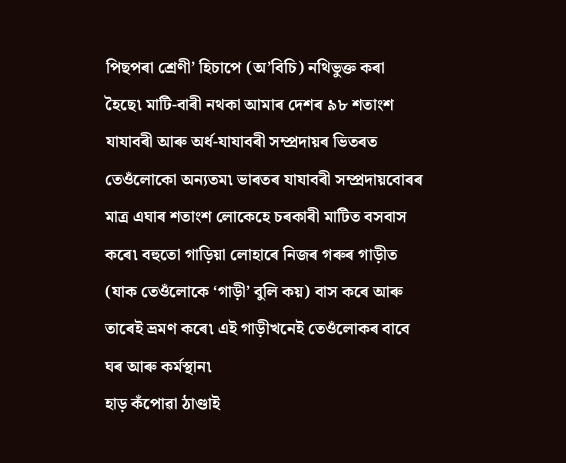পিছপৰা শ্ৰেণী’ হিচাপে (অ’বিচি) নথিভুক্ত কৰা হৈছে৷ মাটি-বাৰী নথকা আমাৰ দেশৰ ৯৮ শতাংশ যাযাবৰী আৰু অৰ্ধ-যাযাবৰী সম্প্ৰদায়ৰ ভিতৰত তেওঁলোকো অন্যতম৷ ভাৰতৰ যাযাবৰী সম্প্ৰদায়বোৰৰ মাত্ৰ এঘাৰ শতাংশ লোকেহে চৰকাৰী মাটিত বসবাস কৰে৷ বহুতো গাড়িয়া লোহাৰে নিজৰ গৰুৰ গাড়ীত (যাক তেওঁলোকে ‘গাড়ী’ বুলি কয়) বাস কৰে আৰু তাৰেই ভ্ৰমণ কৰে৷ এই গাড়ীখনেই তেওঁলোকৰ বাবে ঘৰ আৰু কৰ্মস্থান৷
হাড় কঁপোৱা ঠাণ্ডাই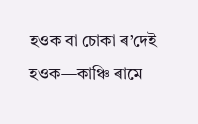হওক বা চোকা ৰ’দেই হওক—কাঞ্চি ৰামে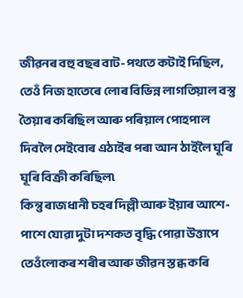জীৱনৰ বহু বছৰ বাট-পথতে কটাই দিছিল, তেওঁ নিজ হাতেৰে লোৰ বিভিন্ন লাগতিয়াল বস্তু তৈয়াৰ কৰিছিল আৰু পৰিয়াল পোহপাল দিবলৈ সেইবোৰ এঠাইৰ পৰা আন ঠাইলৈ ঘূৰি ঘূৰি বিক্ৰী কৰিছিল৷
কিন্তু ৰাজধানী চহৰ দিল্লী আৰু ইয়াৰ আশে-পাশে যোৱা দুটা দশকত বৃদ্ধি পোৱা উত্তাপে তেওঁলোকৰ শৰীৰ আৰু জীৱন স্তব্ধ কৰি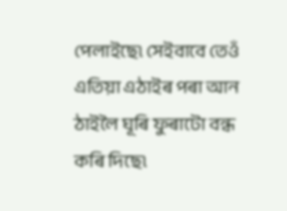পেলাইছে৷ সেইবাবে তেওঁ এতিয়া এঠাইৰ পৰা আন ঠাইলৈ ঘূৰি ফুৰাটো বন্ধ কৰি দিছে৷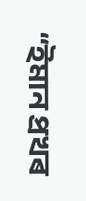“ইমান প্ৰখৰ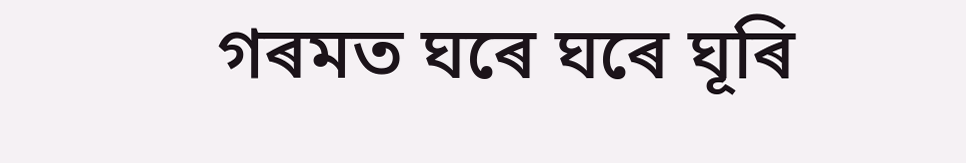গৰমত ঘৰে ঘৰে ঘূৰি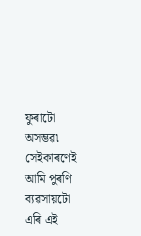ফুৰাটো অসম্ভৱ৷ সেইকাৰণেই আমি পুৰণি ব্যৱসায়টো এৰি এই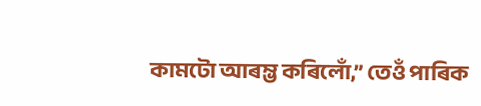কামটো আৰম্ভ কৰিলোঁ,” তেওঁ পাৰিক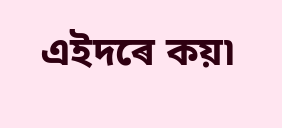এইদৰে কয়৷